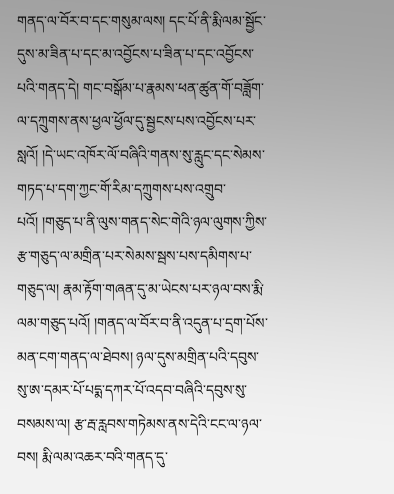གནད་ལ་བོར་བ་དང་གསུམ་ལས། དང་པོ་ནི་རྨི་ལམ་སྦྱོང་དུས་མ་ཟིན་པ་དང་མ་འབྱོངས་པ་ཟིན་པ་དང་འབྱོངས་པའི་གནད་དེ། གང་བསྒོམ་པ་རྣམས་ཕན་ཚུན་གོ་བཟློག་ལ་དཀྲུགས་ནས་ཕྱལ་ཕྱོལ་དུ་སྦྱངས་པས་འབྱོངས་པར་སླའོ། །དེ་ཡང་འཁོར་ལོ་བཞིའི་གནས་སུ་རླུང་དང་སེམས་གཏད་པ་དག་ཀྱང་གོ་རིམ་དཀྲུགས་པས་འགྲུབ་པའོ། །གཅུད་པ་ནི་ལུས་གནད་སེང་གེའི་ཉལ་ལུགས་ཀྱིས་རྩ་གཅུད་ལ་མགྲིན་པར་སེམས་སྦས་པས་དམིགས་པ་གཅུད་ལ། རྣམ་རྟོག་གཞན་དུ་མ་ཡེངས་པར་ཉལ་བས་རྨི་ལམ་གཅུད་པའོ། །གནད་ལ་བོར་བ་ནི་འདུན་པ་དྲག་པོས་མན་ངག་གནད་ལ་ཐེབས། ཉལ་དུས་མགྲིན་པའི་དབུས་སུ་ཨ་དམར་པོ་པདྨ་དཀར་པོ་འདབ་བཞིའི་དབུས་སུ་བསམས་ལ། རྩ་རྦ་རླབས་གཏེམས་ནས་དེའི་ངང་ལ་ཉལ་བས། རྨི་ལམ་འཆར་བའི་གནད་དུ་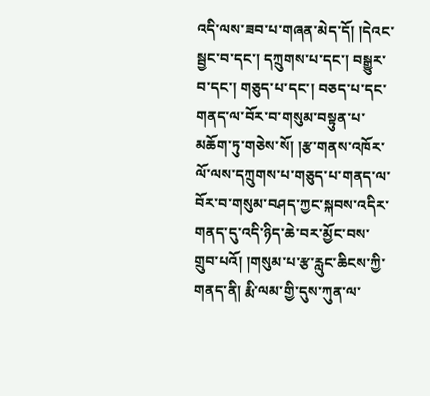འདི་ལས་ཟབ་པ་གཞན་མེད་དོ། །དེའང་སྦྱང་བ་དང་། དཀྲུགས་པ་དང་། བསྒྱུར་བ་དང་། གཅུད་པ་དང་། བཅད་པ་དང་གནད་ལ་བོར་བ་གསུམ་བསྟུན་པ་མཆོག་ཏུ་གཅེས་སོ། །རྩ་གནས་འཁོར་ལོ་ལས་དཀྲུགས་པ་གཅུད་པ་གནད་ལ་བོར་བ་གསུམ་བཤད་ཀྱང་སྐབས་འདིར་གནད་དུ་འདི་ཉིད་ཆེ་བར་མྱོང་བས་གྲུབ་པའོ། །གསུམ་པ་རྩ་རླུང་ཆིངས་ཀྱི་གནད་ནི། རྨི་ལམ་གྱི་དུས་ཀུན་ལ་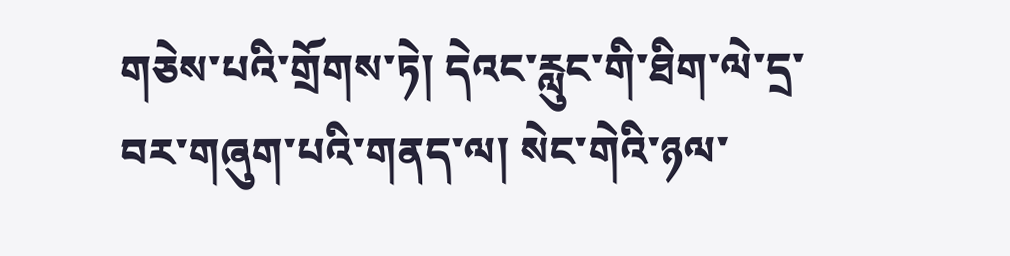གཅེས་པའི་གྲོགས་ཏེ། དེའང་རླུང་གི་ཐིག་ལེ་དྲ་བར་གཞུག་པའི་གནད་ལ། སེང་གེའི་ཉལ་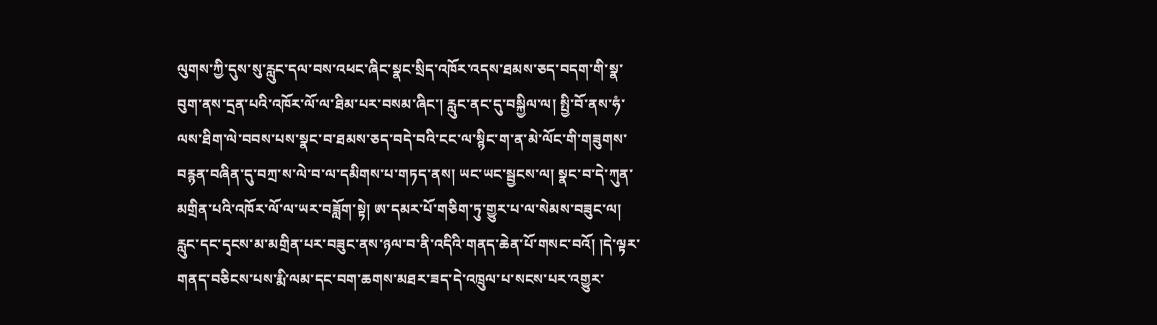ལུགས་ཀྱི་དུས་སུ་རླུང་དལ་བས་འཕང་ཞིང་སྣང་སྲིད་འཁོར་འདས་ཐམས་ཅད་བདག་གི་སྣ་བུག་ནས་དྲན་པའི་འཁོར་ལོ་ལ་ཐིམ་པར་བསམ་ཞིང་། རླུང་ནང་དུ་བསྐྱིལ་ལ། སྤྱི་བོ་ནས་ཧཾ་ལས་ཐིག་ལེ་བབས་པས་སྣང་བ་ཐམས་ཅད་བདེ་བའི་ངང་ལ་སྙིང་ག་ན་མེ་ལོང་གི་གཟུགས་བརྙན་བཞིན་དུ་བཀྲ་ས་ལེ་བ་ལ་དམིགས་པ་གཏད་ནས། ཡང་ཡང་སྦྱངས་ལ། སྣང་བ་དེ་ཀུན་མགྲིན་པའི་འཁོར་ལོ་ལ་ཡར་བཟློག་སྟེ། ཨ་དམར་པོ་གཅིག་ཏུ་གྱུར་པ་ལ་སེམས་བཟུང་ལ། རླུང་དང་དྭངས་མ་མགྲིན་པར་བཟུང་ནས་ཉལ་བ་ནི་འདིའི་གནད་ཆེན་པོ་གསང་བའོ། །དེ་ལྟར་གནད་བཅིངས་པས་རྨི་ལམ་དང་བག་ཆགས་མཐར་ཟད་དེ་འཁྲུལ་པ་སངས་པར་འགྱུར་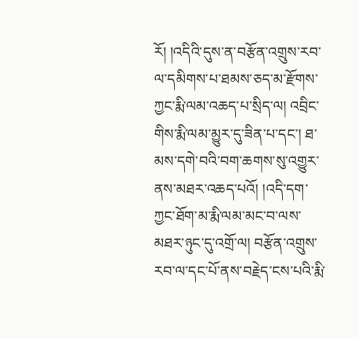རོ། །འདིའི་དུས་ན་བརྩོན་འགྲུས་རབ་ལ་དམིགས་པ་ཐམས་ཅད་མ་རྫོགས་ཀྱང་རྨི་ལམ་འཆད་པ་སྲིད་ལ། འབྲིང་གིས་རྨི་ལམ་མྱུར་དུ་ཟིན་པ་དང་། ཐ་མས་དགེ་བའི་བག་ཆགས་སུ་འགྱུར་ནས་མཐར་འཆད་པའོ། །འདི་དག་ཀྱང་ཐོག་མ་རྨི་ལམ་མང་བ་ལས་མཐར་ཉུང་དུ་འགྲོ་ལ། བརྩོན་འགྲུས་རབ་ལ་དང་པོ་ནས་བརྗེད་ངས་པའི་རྨི་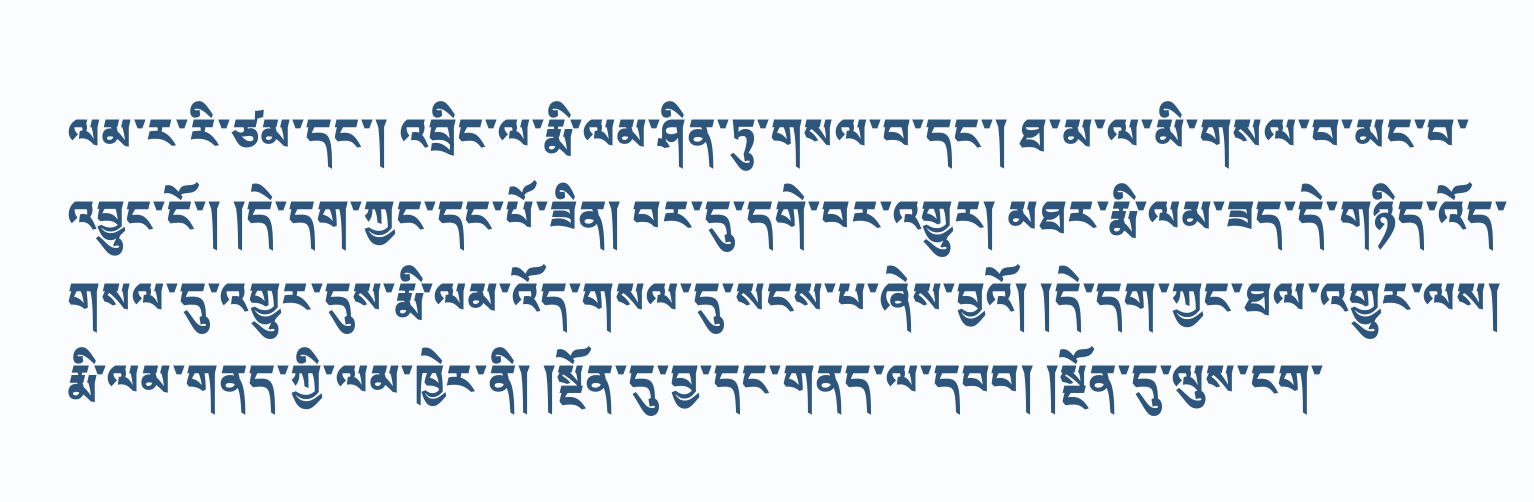ལམ་ར་རི་ཙམ་དང་། འབྲིང་ལ་རྨི་ལམ་ཤིན་ཏུ་གསལ་བ་དང་། ཐ་མ་ལ་མི་གསལ་བ་མང་བ་འབྱུང་ངོ་། །དེ་དག་ཀྱང་དང་པོ་ཟིན། བར་དུ་དགེ་བར་འགྱུར། མཐར་རྨི་ལམ་ཟད་དེ་གཉིད་འོད་གསལ་དུ་འགྱུར་དུས་རྨི་ལམ་འོད་གསལ་དུ་སངས་པ་ཞེས་བྱའོ། །དེ་དག་ཀྱང་ཐལ་འགྱུར་ལས། རྨི་ལམ་གནད་ཀྱི་ལམ་ཁྱེར་ནི། །སྔོན་དུ་བྱ་དང་གནད་ལ་དབབ། །སྔོན་དུ་ལུས་ངག་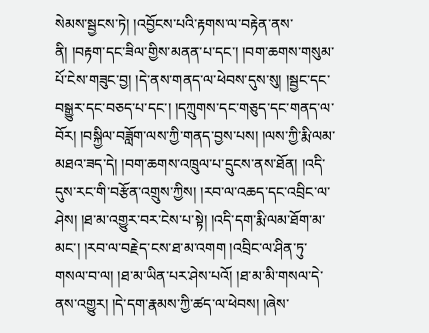སེམས་སྦྱངས་ཏེ། །འབྱོངས་པའི་རྟགས་ལ་བརྟེན་ནས་ནི། །བརྟག་དང་ཟིལ་གྱིས་མནན་པ་དང་། །བག་ཆགས་གསུམ་པོ་ངེས་གཟུང་བྱ། །དེ་ནས་གནད་ལ་ཕེབས་དུས་སུ། །སྦྱང་དང་བསྒྱུར་དང་བཅད་པ་དང་། །དཀྲུགས་དང་གཅུད་དང་གནད་ལ་བོར། །བསྐྱིལ་བཟློག་ལས་ཀྱི་གནད་བྱས་པས། །ལས་ཀྱི་རྨི་ལམ་མཐའ་ཟད་དེ། །བག་ཆགས་འཁྲུལ་པ་དྲུངས་ནས་ཐོན། །འདི་དུས་རང་གི་བརྩོན་འགྲུས་ཀྱིས། །རབ་ལ་འཆད་དང་འབྲིང་ལ་ཤེས། །ཐ་མ་འགྱུར་བར་ངེས་པ་སྟེ། །འདི་དག་རྨི་ལམ་ཐོག་མ་མང་། །རབ་ལ་བརྗེད་ངས་ཐ་མ་འགག །འབྲིང་ལ་ཤིན་ཏུ་གསལ་བ་ལ། །ཐ་མ་ཡིན་པར་ཤེས་པའོ། །ཐ་མ་མི་གསལ་དེ་ནས་འགྱུར། །དེ་དག་རྣམས་ཀྱི་ཚད་ལ་ཕེབས། །ཞེས་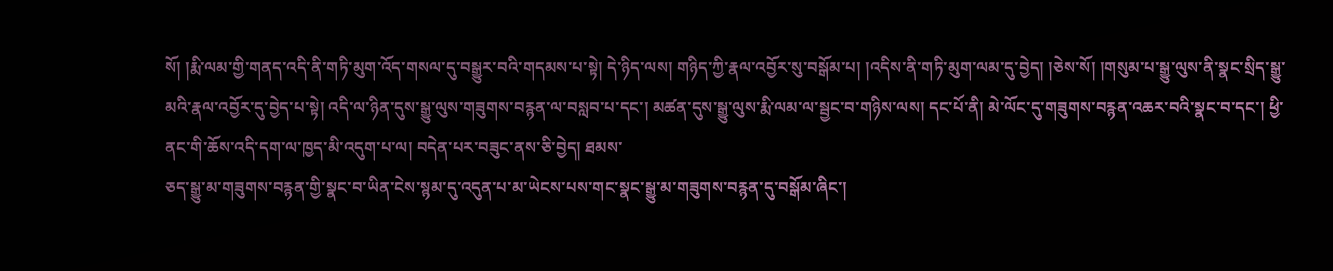སོ། །རྨི་ལམ་གྱི་གནད་འདི་ནི་གཏི་མུག་འོད་གསལ་དུ་བསྒྱུར་བའི་གདམས་པ་སྟེ། དེ་ཉིད་ལས། གཉིད་ཀྱི་རྣལ་འབྱོར་སུ་བསྒོམ་པ། །འདིས་ནི་གཏི་མུག་ལམ་དུ་བྱེད། །ཅེས་སོ། །གསུམ་པ་སྒྱུ་ལུས་ནི་སྣང་སྲིད་སྒྱུ་མའི་རྣལ་འབྱོར་དུ་བྱེད་པ་སྟེ། འདི་ལ་ཉིན་དུས་སྒྱུ་ལུས་གཟུགས་བརྙན་ལ་བསླབ་པ་དང་། མཚན་དུས་སྒྱུ་ལུས་རྨི་ལམ་ལ་སྦྱང་བ་གཉིས་ལས། དང་པོ་ནི། མེ་ལོང་དུ་གཟུགས་བརྙན་འཆར་བའི་སྣང་བ་དང་། ཕྱི་ནང་གི་ཆོས་འདི་དག་ལ་ཁྱད་མི་འདུག་པ་ལ། བདེན་པར་བཟུང་ནས་ཅི་བྱེད། ཐམས་
ཅད་སྒྱུ་མ་གཟུགས་བརྙན་གྱི་སྣང་བ་ཡིན་ངེས་སྙམ་དུ་འདུན་པ་མ་ཡེངས་པས་གང་སྣང་སྒྱུ་མ་གཟུགས་བརྙན་དུ་བསྒོམ་ཞིང་།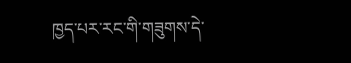ཁྱད་པར་རང་གི་གཟུགས་དེ་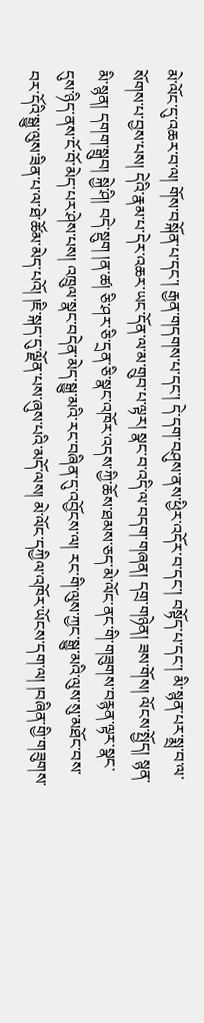མེ་ལོང་དུ་འཆར་བ་ལ། གོས་བསྐོན་པ་དང་། རྒྱན་གདགས་པ་དང་། དེ་དག་བཤུས་ནས་ཕྱིར་འདོར་བ་དང་། བསྟོད་པ་དང་། མི་སྙན་པར་སྨྲ་བ་ལ་སོགས་པ་བྱས་པས། དེའི་རྣམ་པ་དེར་འཆར་ཡང་དོན་ལ་མ་གྲུབ་པ་ལྟར། སྣང་བ་འདི་ལ་བདག་གཞན། དགྲ་གཉེན། ཟས་གོས། ལོངས་སྤྱོད། སྙན་མི་སྙན། དགག་སྒྲུབ། སྐྱེ་ཤི། བདེ་སྡུག །ན་ཚ། ཅི་ཤར་ཅི་དྲན་ཅི་སྣང་འཁོར་འདས་ཀྱི་ཆོས་ཐམས་ཅད་མེ་ལོང་ནང་གི་གཟུགས་བརྙན་ལྟར་སྣང་དུས་ཉིད་ནས་ངོ་བོ་མེད་པར་ཤེས་པས། འཁྲུལ་སྣང་བདེན་མེད་སྒྱུ་མའི་རང་བཞིན་དུ་འབྱོངས་ལ། རང་གི་ལུས་ཀྱང་སྒྱུ་མའི་ལུས་སུ་མཐོང་བས་བར་དོའི་སྒྱུ་ལུས་ཟིན་པ་ལ་ཐེ་ཚོམ་མེད་པའོ། །ཇི་སྐད་དུ་ལྗོན་པས་ཞུས་པའི་མདོ་ལས། མེ་ལོང་དཀྱིལ་འཁོར་ཡོངས་དག་ལ། །བཞིན་གྱི་གཟུགས་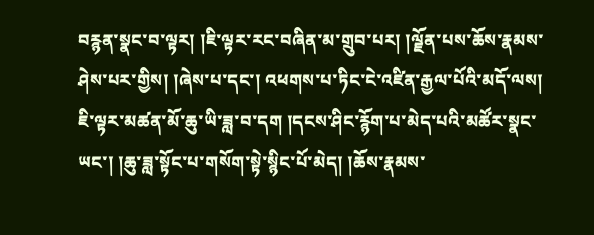བརྙན་སྣང་བ་ལྟར། །ཇི་ལྟར་རང་བཞིན་མ་གྲུབ་པར། །ལྗོན་པས་ཆོས་རྣམས་ཤེས་པར་གྱིས། །ཞེས་པ་དང་། འཕགས་པ་ཏིང་ངེ་འཛིན་རྒྱལ་པོའི་མདོ་ལས། ཇི་ལྟར་མཚན་མོ་ཆུ་ཡི་ཟླ་བ་དག །དངས་ཤིང་རྙོག་པ་མེད་པའི་མཚོར་སྣང་ཡང་། །ཆུ་ཟླ་སྟོང་པ་གསོག་སྟེ་སྙིང་པོ་མེད། །ཆོས་རྣམས་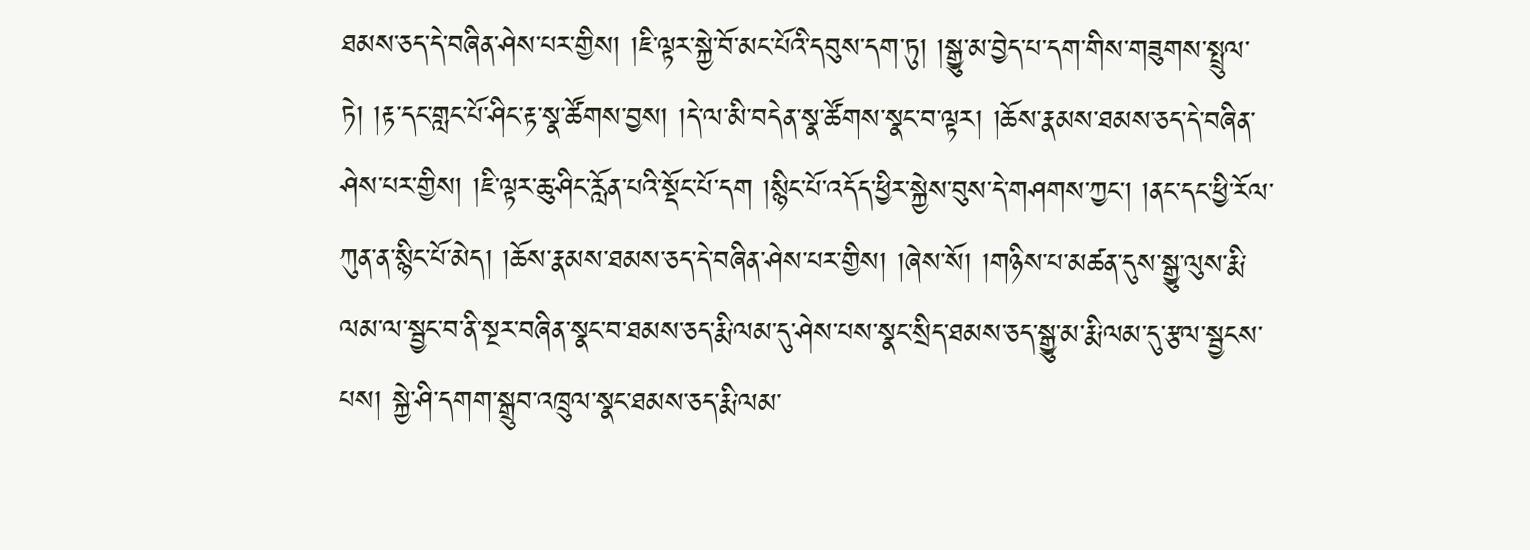ཐམས་ཅད་དེ་བཞིན་ཤེས་པར་གྱིས། །ཇི་ལྟར་སྐྱེ་བོ་མང་པོའི་དབུས་དག་ཏུ། །སྒྱུ་མ་བྱེད་པ་དག་གིས་གཟུགས་སྤྲུལ་ཏེ། །རྟ་དང་གླང་པོ་ཤིང་རྟ་སྣ་ཚོགས་བྱས། །དེ་ལ་མི་བདེན་སྣ་ཚོགས་སྣང་བ་ལྟར། །ཆོས་རྣམས་ཐམས་ཅད་དེ་བཞིན་ཤེས་པར་གྱིས། །ཇི་ལྟར་ཆུ་ཤིང་རློན་པའི་སྡོང་པོ་དག །སྙིང་པོ་འདོད་ཕྱིར་སྐྱེས་བུས་དེ་གཤགས་ཀྱང་། །ནང་དང་ཕྱི་རོལ་ཀུན་ན་སྙིང་པོ་མེད། །ཆོས་རྣམས་ཐམས་ཅད་དེ་བཞིན་ཤེས་པར་གྱིས། །ཞེས་སོ། །གཉིས་པ་མཚན་དུས་སྒྱུ་ལུས་རྨི་ལམ་ལ་སྦྱང་བ་ནི་སྔར་བཞིན་སྣང་བ་ཐམས་ཅད་རྨི་ལམ་དུ་ཤེས་པས་སྣང་སྲིད་ཐམས་ཅད་སྒྱུ་མ་རྨི་ལམ་དུ་རྩལ་སྦྱངས་པས། སྐྱེ་ཤི་དགག་སྒྲུབ་འཁྲུལ་སྣང་ཐམས་ཅད་རྨི་ལམ་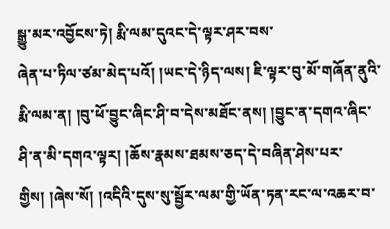སྒྱུ་མར་འབྱོངས་ཏེ། རྨི་ལམ་དུའང་དེ་ལྟར་ཤར་བས་
ཞེན་པ་ཏིལ་ཙམ་མེད་པའོ། །ཡང་དེ་ཉིད་ལས། ཇི་ལྟར་བུ་མོ་གཞོན་ནུའི་རྨི་ལམ་ན། །བུ་ཕོ་བྱུང་ཞིང་ཤི་བ་དེས་མཐོང་ནས། །བྱུང་ན་དགའ་ཞིང་ཤི་ན་མི་དགའ་ལྟར། །ཆོས་རྣམས་ཐམས་ཅད་དེ་བཞིན་ཤེས་པར་གྱིས། །ཞེས་སོ། །འདིའི་དུས་སུ་སྦྱོར་ལམ་གྱི་ཡོན་ཏན་རང་ལ་འཆར་བ་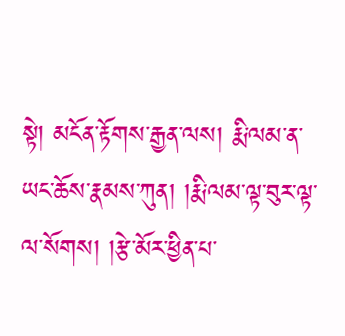སྟེ། མངོན་རྟོགས་རྒྱན་ལས། རྨི་ལམ་ན་ཡང་ཆོས་རྣམས་ཀུན། །རྨི་ལམ་ལྟ་བུར་ལྟ་ལ་སོགས། །རྩེ་མོར་ཕྱིན་པ་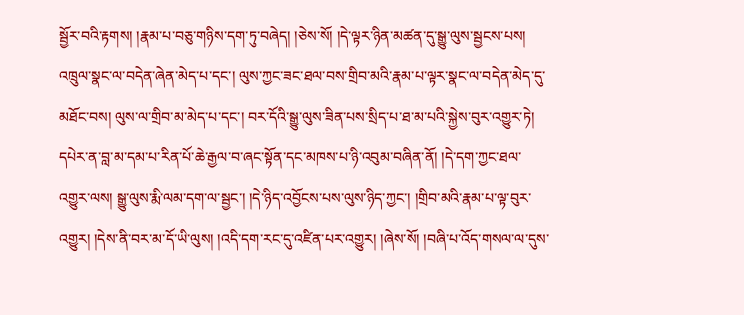སྦྱོར་བའི་རྟགས། །རྣམ་པ་བཅུ་གཉིས་དག་ཏུ་བཞེད། །ཅེས་སོ། །དེ་ལྟར་ཉིན་མཚན་དུ་སྒྱུ་ལུས་སྦྱངས་པས། འཁྲུལ་སྣང་ལ་བདེན་ཞེན་མེད་པ་དང་། ལུས་ཀྱང་ཟང་ཐལ་བས་གྲིབ་མའི་རྣམ་པ་ལྟར་སྣང་ལ་བདེན་མེད་དུ་མཐོང་བས། ལུས་ལ་གྲིབ་མ་མེད་པ་དང་། བར་དོའི་སྒྱུ་ལུས་ཟིན་པས་སྲིད་པ་ཐ་མ་པའི་སྐྱེས་བུར་འགྱུར་ཏེ། དཔེར་ན་བླ་མ་དམ་པ་རིན་པོ་ཆེ་རྒྱལ་བ་ཞང་སྟོན་དང་མཁས་པ་ཉི་འབུམ་བཞིན་ནོ། །དེ་དག་ཀྱང་ཐལ་འགྱུར་ལས། སྒྱུ་ལུས་རྨི་ལམ་དག་ལ་སྦྱང་། །དེ་ཉིད་འབྱོངས་པས་ལུས་ཉིད་ཀྱང་། །གྲིབ་མའི་རྣམ་པ་ལྟ་བུར་འགྱུར། །དེས་ནི་བར་མ་དོ་ཡི་ལུས། །འདི་དག་རང་དུ་འཛིན་པར་འགྱུར། །ཞེས་སོ། །བཞི་པ་འོད་གསལ་ལ་དུས་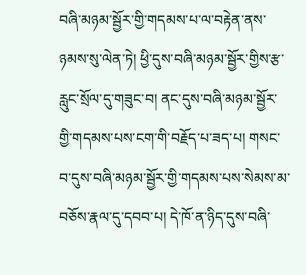བཞི་མཉམ་སྦྱོར་གྱི་གདམས་པ་ལ་བརྟེན་ནས་ཉམས་སུ་ལེན་ཏེ། ཕྱི་དུས་བཞི་མཉམ་སྦྱོར་གྱིས་རྩ་རླུང་སྲོལ་དུ་གཟུང་བ། ནང་དུས་བཞི་མཉམ་སྦྱོར་གྱི་གདམས་པས་ངག་གི་བརྗོད་པ་ཟད་པ། གསང་བ་དུས་བཞི་མཉམ་སྦྱོར་གྱི་གདམས་པས་སེམས་མ་བཅོས་རྣལ་དུ་དབབ་པ། དེ་ཁོ་ན་ཉིད་དུས་བཞི་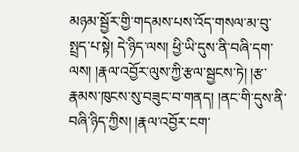མཉམ་སྦྱོར་གྱི་གདམས་པས་འོད་གསལ་མ་བུ་སྤྲད་པ་སྟེ། དེ་ཉིད་ལས། ཕྱི་ཡི་དུས་ནི་བཞི་དག་ལས། །རྣལ་འབྱོར་ལུས་ཀྱི་རྩལ་སྦྱངས་ཏེ། །རྩ་རྣམས་ཁུངས་སུ་བཟུང་བ་གནད། །ནང་གི་དུས་ནི་བཞི་ཉིད་ཀྱིས། །རྣལ་འབྱོར་ངག་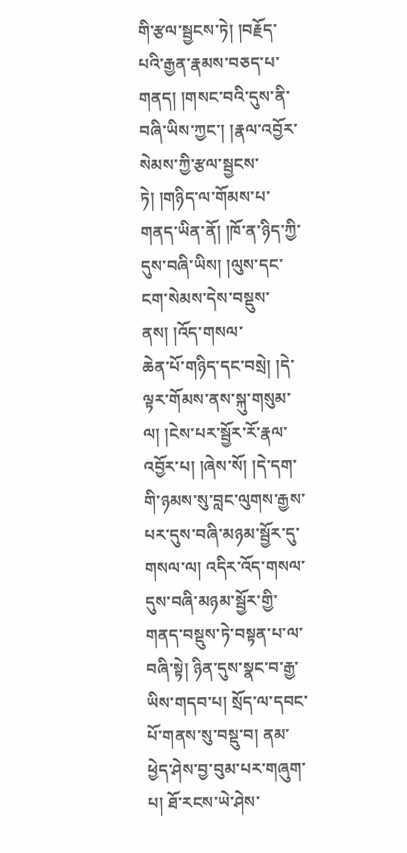གི་རྩལ་སྦྱངས་ཏེ། །བརྗོད་པའི་རྒྱན་རྣམས་བཅད་པ་གནད། །གསང་བའི་དུས་ནི་བཞི་ཡིས་ཀྱང་། །རྣལ་འབྱོར་སེམས་ཀྱི་རྩལ་སྦྱངས་ཏེ། །གཉིད་ལ་གོམས་པ་གནད་ཡིན་ནོ། །ཁོ་ན་ཉིད་ཀྱི་དུས་བཞི་ཡིས། །ལུས་དང་ངག་སེམས་དེས་བསྡུས་ནས། །འོད་གསལ་
ཆེན་པོ་གཉིད་དང་བསྲེ། །དེ་ལྟར་གོམས་ནས་སྐུ་གསུམ་ལ། །ངེས་པར་སྦྱོར་རོ་རྣལ་འབྱོར་པ། །ཞེས་སོ། །དེ་དག་གི་ཉམས་སུ་བླང་ལུགས་རྒྱས་པར་དུས་བཞི་མཉམ་སྦྱོར་དུ་གསལ་ལ། འདིར་འོད་གསལ་དུས་བཞི་མཉམ་སྦྱོར་གྱི་གནད་བསྡུས་ཏེ་བསྟན་པ་ལ་བཞི་སྟེ། ཉིན་དུས་སྣང་བ་རྒྱ་ཡིས་གདབ་པ། སྲོད་ལ་དབང་པོ་གནས་སུ་བསྡུ་བ། ནམ་ཕྱེད་ཤེས་བྱ་བུམ་པར་གཞུག་པ། ཐོ་རངས་ཡེ་ཤེས་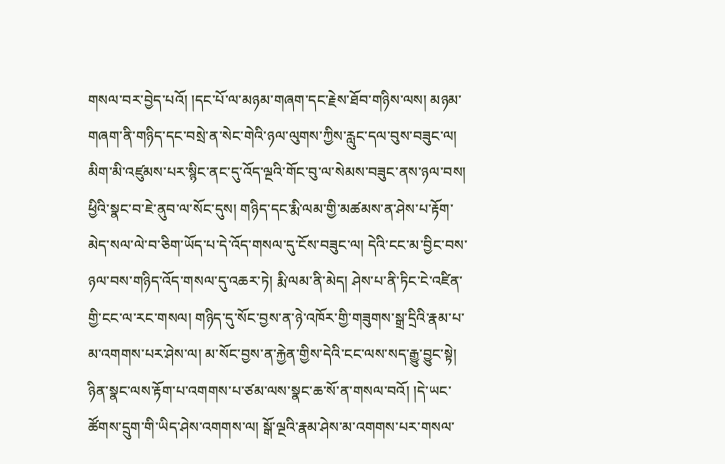གསལ་བར་བྱེད་པའོ། །དང་པོ་ལ་མཉམ་གཞག་དང་རྗེས་ཐོབ་གཉིས་ལས། མཉམ་གཞག་ནི་གཉིད་དང་བསྲེ་ན་སེང་གེའི་ཉལ་ལུགས་ཀྱིས་རླུང་དལ་བུས་བཟུང་ལ། མིག་མི་འཛུམས་པར་སྙིང་ནང་དུ་འོད་ལྔའི་གོང་བུ་ལ་སེམས་བཟུང་ནས་ཉལ་བས། ཕྱིའི་སྣང་བ་ཇེ་ནུབ་ལ་སོང་དུས། གཉིད་དང་རྨི་ལམ་གྱི་མཚམས་ན་ཤེས་པ་རྟོག་མེད་སལ་ལེ་བ་ཅིག་ཡོད་པ་དེ་འོད་གསལ་དུ་ངོས་བཟུང་ལ། དེའི་ངང་མ་བྱིང་བས་ཉལ་བས་གཉིད་འོད་གསལ་དུ་འཆར་ཏེ། རྨི་ལམ་ནི་མེད། ཤེས་པ་ནི་ཏིང་ངེ་འཛིན་གྱི་ངང་ལ་རང་གསལ། གཉིད་དུ་སོང་བྱས་ན་ཉེ་འཁོར་གྱི་གཟུགས་སྒྲ་དྲིའི་རྣམ་པ་མ་འགགས་པར་ཤེས་ལ། མ་སོང་བྱས་ན་རྐྱེན་གྱིས་དེའི་ངང་ལས་སད་རྒྱུ་བྱུང་སྟེ། ཉིན་སྣང་ལས་རྟོག་པ་འགགས་པ་ཙམ་ལས་སྣང་ཆ་སོ་ན་གསལ་བའོ། །དེ་ཡང་ཚོགས་དྲུག་གི་ཡིད་ཤེས་འགགས་ལ། སྒོ་ལྔའི་རྣམ་ཤེས་མ་འགགས་པར་གསལ་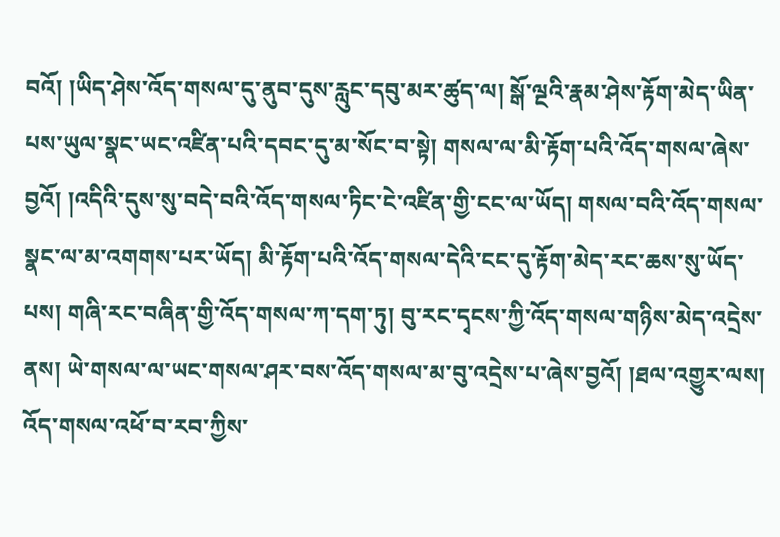བའོ། །ཡིད་ཤེས་འོད་གསལ་དུ་ནུབ་དུས་རླུང་དབུ་མར་ཚུད་ལ། སྒོ་ལྔའི་རྣམ་ཤེས་རྟོག་མེད་ཡིན་པས་ཡུལ་སྣང་ཡང་འཛིན་པའི་དབང་དུ་མ་སོང་བ་སྟེ། གསལ་ལ་མི་རྟོག་པའི་འོད་གསལ་ཞེས་བྱའོ། །འདིའི་དུས་སུ་བདེ་བའི་འོད་གསལ་ཏིང་ངེ་འཛིན་གྱི་ངང་ལ་ཡོད། གསལ་བའི་འོད་གསལ་སྣང་ལ་མ་འགགས་པར་ཡོད། མི་རྟོག་པའི་འོད་གསལ་དེའི་ངང་དུ་རྟོག་མེད་རང་ཆས་སུ་ཡོད་པས། གཞི་རང་བཞིན་གྱི་འོད་གསལ་ཀ་དག་ཏུ། བུ་རང་དྭངས་ཀྱི་འོད་གསལ་གཉིས་མེད་འདྲེས་ནས། ཡེ་གསལ་ལ་ཡང་གསལ་ཤར་བས་འོད་གསལ་མ་བུ་འདྲེས་པ་ཞེས་བྱའོ། །ཐལ་འགྱུར་ལས། འོད་གསལ་འཕོ་བ་རབ་ཀྱིས་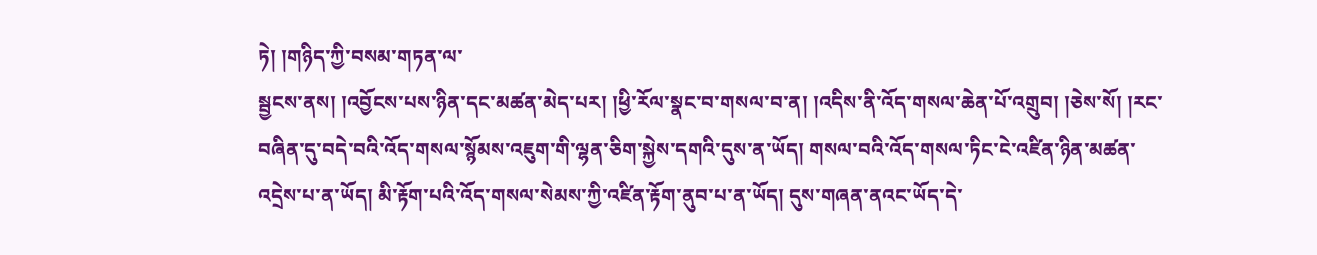ཏེ། །གཉིད་ཀྱི་བསམ་གཏན་ལ་
སྦྱངས་ནས། །འབྱོངས་པས་ཉིན་དང་མཚན་མེད་པར། །ཕྱི་རོལ་སྣང་བ་གསལ་བ་ན། །འདིས་ནི་འོད་གསལ་ཆེན་པོ་འགྲུབ། །ཅེས་སོ། །རང་བཞིན་དུ་བདེ་བའི་འོད་གསལ་སྙོམས་འཇུག་གི་ལྷན་ཅིག་སྐྱེས་དགའི་དུས་ན་ཡོད། གསལ་བའི་འོད་གསལ་ཏིང་ངེ་འཛིན་ཉིན་མཚན་འདྲེས་པ་ན་ཡོད། མི་རྟོག་པའི་འོད་གསལ་སེམས་ཀྱི་འཛིན་རྟོག་ནུབ་པ་ན་ཡོད། དུས་གཞན་ནའང་ཡོད་དེ་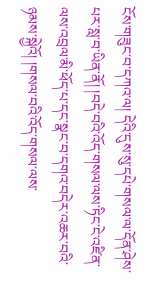ངོས་གཟུང་བ་དཀའ་ལ། དེའི་དུས་སུ་དཔེ་གསལ་ལ་དོན་ཤེས་པར་སླ་བ་ཡིན་ནོ། །བདེ་བའི་འོད་གསལ་ལས་ཏིང་ངེ་འཛིན་ལས་འབྲལ་མི་ཕོད་པ་དང་སྣང་བ་དགའ་བདེར་འཆར་བའི་ཉམས་སྐྱེའོ། །གསལ་བའི་འོད་གསལ་ལས་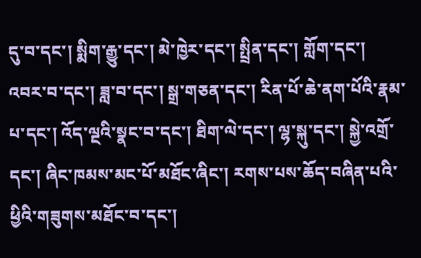དུ་བ་དང་། སྨིག་རྒྱུ་དང་། མེ་ཁྱེར་དང་། སྤྲིན་དང་། གློག་དང་། འབར་བ་དང་། ཟླ་བ་དང་། སྒྲ་གཅན་དང་། རིན་པོ་ཆེ་ནག་པོའི་རྣམ་པ་དང་། འོད་ལྔའི་སྣང་བ་དང་། ཐིག་ལེ་དང་། ལྷ་སྐུ་དང་། སྐྱེ་འགྲོ་དང་། ཞིང་ཁམས་མང་པོ་མཐོང་ཞིང་། རགས་པས་ཆོད་བཞིན་པའི་ཕྱིའི་གཟུགས་མཐོང་བ་དང་།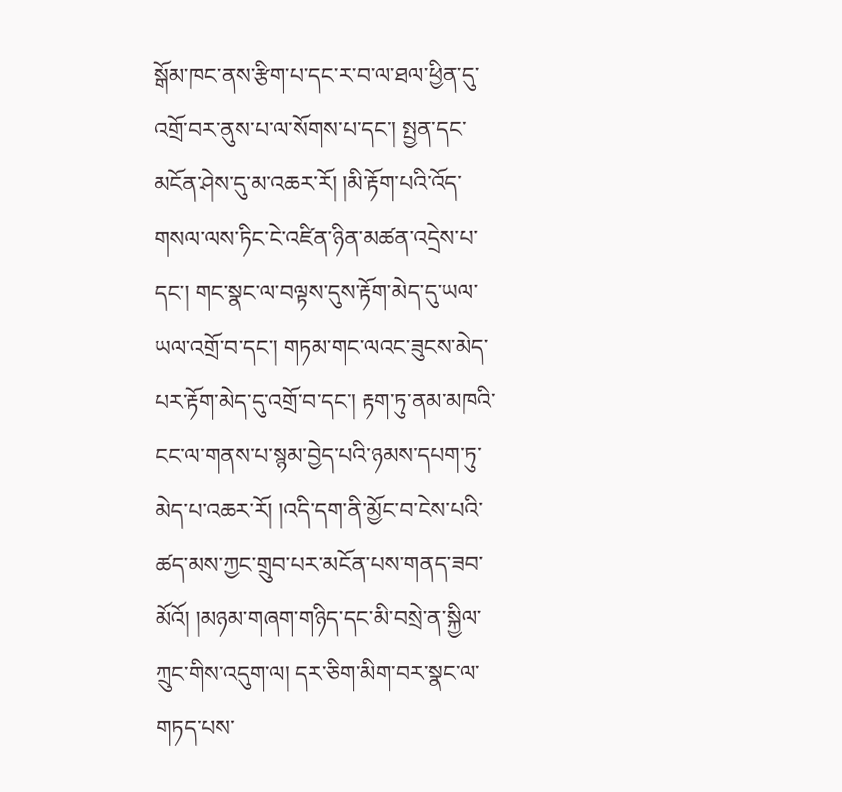སྒོམ་ཁང་ནས་རྩིག་པ་དང་ར་བ་ལ་ཐལ་ཕྱིན་དུ་འགྲོ་བར་ནུས་པ་ལ་སོགས་པ་དང་། སྤྱན་དང་མངོན་ཤེས་དུ་མ་འཆར་རོ། །མི་རྟོག་པའི་འོད་གསལ་ལས་ཏིང་ངེ་འཛིན་ཉིན་མཚན་འདྲེས་པ་དང་། གང་སྣང་ལ་བལྟས་དུས་རྟོག་མེད་དུ་ཡལ་ཡལ་འགྲོ་བ་དང་། གཏམ་གང་ལའང་ཟུངས་མེད་པར་རྟོག་མེད་དུ་འགྲོ་བ་དང་། རྟག་ཏུ་ནམ་མཁའི་ངང་ལ་གནས་པ་སྙམ་བྱེད་པའི་ཉམས་དཔག་ཏུ་མེད་པ་འཆར་རོ། །འདི་དག་ནི་མྱོང་བ་ངེས་པའི་ཚད་མས་ཀྱང་གྲུབ་པར་མངོན་པས་གནད་ཟབ་མོའོ། །མཉམ་གཞག་གཉིད་དང་མི་བསྲེ་ན་སྐྱིལ་ཀྲུང་གིས་འདུག་ལ། དར་ཅིག་མིག་བར་སྣང་ལ་གཏད་པས་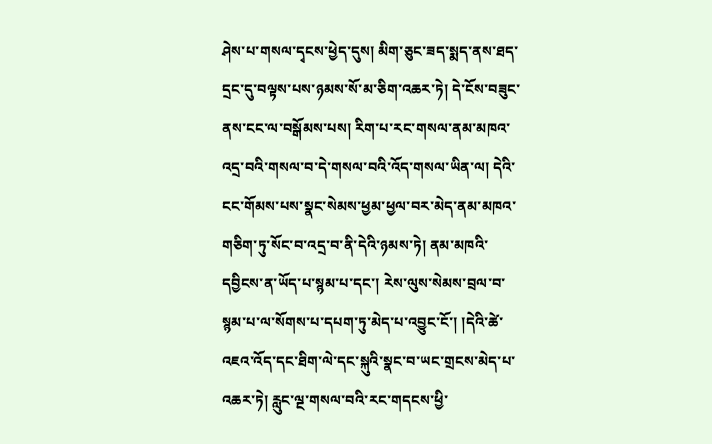ཤེས་པ་གསལ་དྭངས་ཕྱེད་དུས། མིག་ཅུང་ཟད་སྨད་ནས་ཐད་དྲང་དུ་བལྟས་པས་ཉམས་སོ་མ་ཅིག་འཆར་ཏེ། དེ་ངོས་བཟུང་ནས་ངང་ལ་བསྒོམས་པས། རིག་པ་རང་གསལ་ནམ་མཁའ་འདྲ་བའི་གསལ་བ་དེ་གསལ་བའི་འོད་གསལ་ཡིན་ལ། དེའི་ངང་གོམས་པས་སྣང་སེམས་ཕྱམ་ཕྱལ་བར་མེད་ནམ་མཁའ་གཅིག་ཏུ་སོང་བ་འདྲ་བ་ནི་དེའི་ཉམས་ཏེ། ནམ་མཁའི་
དབྱིངས་ན་ཡོད་པ་སྙམ་པ་དང་། རེས་ལུས་སེམས་བྲལ་བ་སྙམ་པ་ལ་སོགས་པ་དཔག་ཏུ་མེད་པ་འབྱུང་ངོ་། །དེའི་ཚེ་འཇའ་འོད་དང་ཐིག་ལེ་དང་སྐུའི་སྣང་བ་ཡང་གྲངས་མེད་པ་འཆར་ཏེ། རླུང་ལྔ་གསལ་བའི་རང་གདངས་ཕྱི་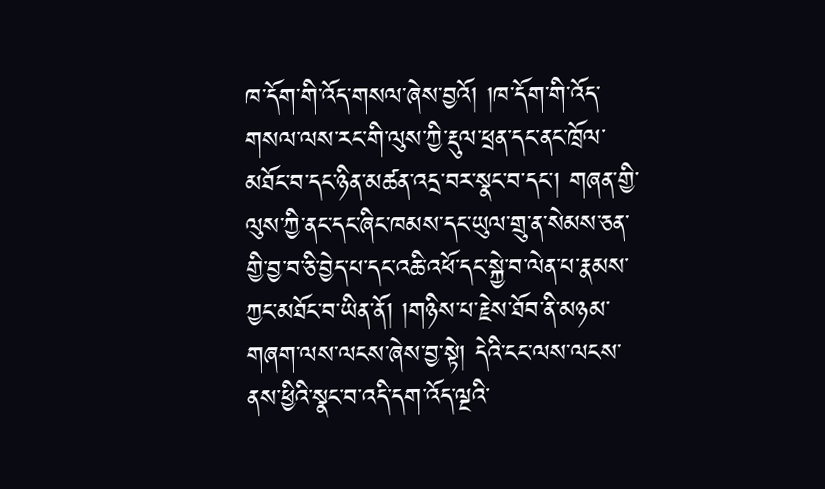ཁ་དོག་གི་འོད་གསལ་ཞེས་བྱའོ། །ཁ་དོག་གི་འོད་གསལ་ལས་རང་གི་ལུས་ཀྱི་རྡུལ་ཕྲན་དང་ནང་ཁྲོལ་མཐོང་བ་དང་ཉིན་མཚན་འདྲ་བར་སྣང་བ་དང་། གཞན་གྱི་ལུས་ཀྱི་ནང་དང་ཞིང་ཁམས་དང་ཡུལ་གྲུ་ན་སེམས་ཅན་གྱི་བྱ་བ་ཅི་བྱེད་པ་དང་འཆི་འཕོ་དང་སྐྱེ་བ་ལེན་པ་རྣམས་ཀྱང་མཐོང་བ་ཡིན་ནོ། །གཉིས་པ་རྗེས་ཐོབ་ནི་མཉམ་གཞག་ལས་ལངས་ཞེས་བྱ་སྟེ། དེའི་ངང་ལས་ལངས་ནས་ཕྱིའི་སྣང་བ་འདི་དག་འོད་ལྔའི་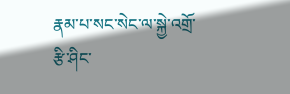རྣམ་པ་སང་སེང་ལ་སྐྱེ་འགྲོ་རྩི་ཤིང་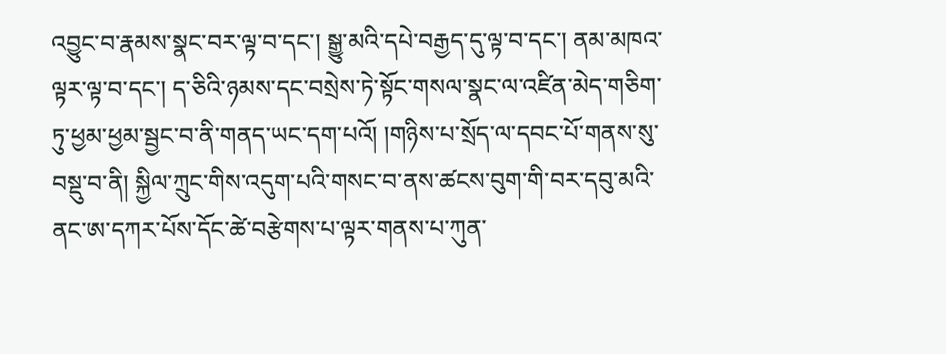འབྱུང་བ་རྣམས་སྣང་བར་ལྟ་བ་དང་། སྒྱུ་མའི་དཔེ་བརྒྱད་དུ་ལྟ་བ་དང་། ནམ་མཁའ་ལྟར་ལྟ་བ་དང་། ད་ཅིའི་ཉམས་དང་བསྲེས་ཏེ་སྟོང་གསལ་སྣང་ལ་འཛིན་མེད་གཅིག་ཏུ་ཕྱམ་ཕྱམ་སྦྱང་བ་ནི་གནད་ཡང་དག་པའོ། །གཉིས་པ་སྲོད་ལ་དབང་པོ་གནས་སུ་བསྡུ་བ་ནི། སྐྱིལ་ཀྲུང་གིས་འདུག་པའི་གསང་བ་ནས་ཚངས་བུག་གི་བར་དབུ་མའི་ནང་ཨ་དཀར་པོས་དོང་ཚེ་བརྩེགས་པ་ལྟར་གནས་པ་ཀུན་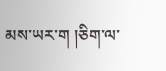མས་ཡར་ག །ཅིག་ལ་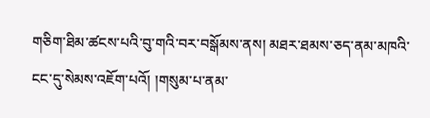གཅིག་ཐིམ་ཚངས་པའི་བུ་གའི་བར་བསྒོམས་ནས། མཐར་ཐམས་ཅད་ནམ་མཁའི་ངང་དུ་སེམས་འཇོག་པའོ། །གསུམ་པ་ནམ་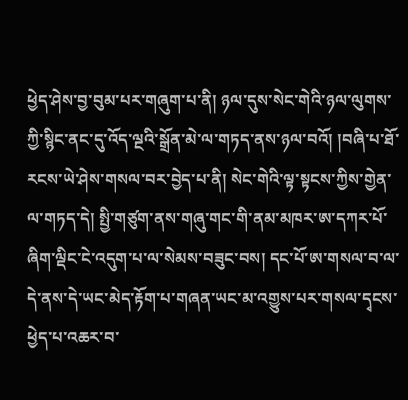ཕྱེད་ཤེས་བྱ་བུམ་པར་གཞུག་པ་ནི། ཉལ་དུས་སེང་གེའི་ཉལ་ལུགས་ཀྱི་སྙིང་ནང་དུ་འོད་ལྔའི་སྒྲོན་མེ་ལ་གཏད་ནས་ཉལ་བའོ། །བཞི་པ་ཐོ་རངས་ཡེ་ཤེས་གསལ་བར་བྱེད་པ་ནི། སེང་གེའི་ལྟ་སྟངས་ཀྱིས་གྱེན་ལ་གཏད་དེ། སྤྱི་གཙུག་ནས་གཞུ་གང་གི་ནམ་མཁར་ཨ་དཀར་པོ་ཞིག་ལྡིང་ངེ་འདུག་པ་ལ་སེམས་བཟུང་བས། དང་པོ་ཨ་གསལ་བ་ལ་དེ་ནས་དེ་ཡང་མེད་རྟོག་པ་གཞན་ཡང་མ་འགྱུས་པར་གསལ་དྭངས་ཕྱེད་པ་འཆར་བ་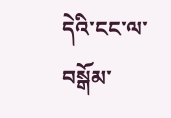དེའི་ངང་ལ་བསྒོམ་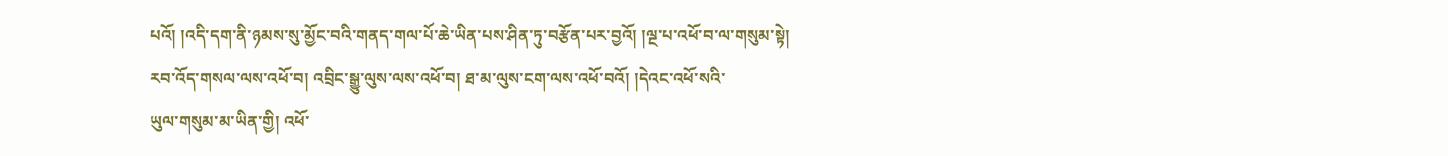པའོ། །འདི་དག་ནི་ཉམས་སུ་མྱོང་བའི་གནད་གལ་པོ་ཆེ་ཡིན་པས་ཤིན་ཏུ་བརྩོན་པར་བྱའོ། །ལྔ་པ་འཕོ་བ་ལ་གསུམ་སྟེ། རབ་འོད་གསལ་ལས་འཕོ་བ། འབྲིང་སྒྱུ་ལུས་ལས་འཕོ་བ། ཐ་མ་ལུས་ངག་ལས་འཕོ་བའོ། །དེའང་འཕོ་སའི་
ཡུལ་གསུམ་མ་ཡིན་གྱི། འཕོ་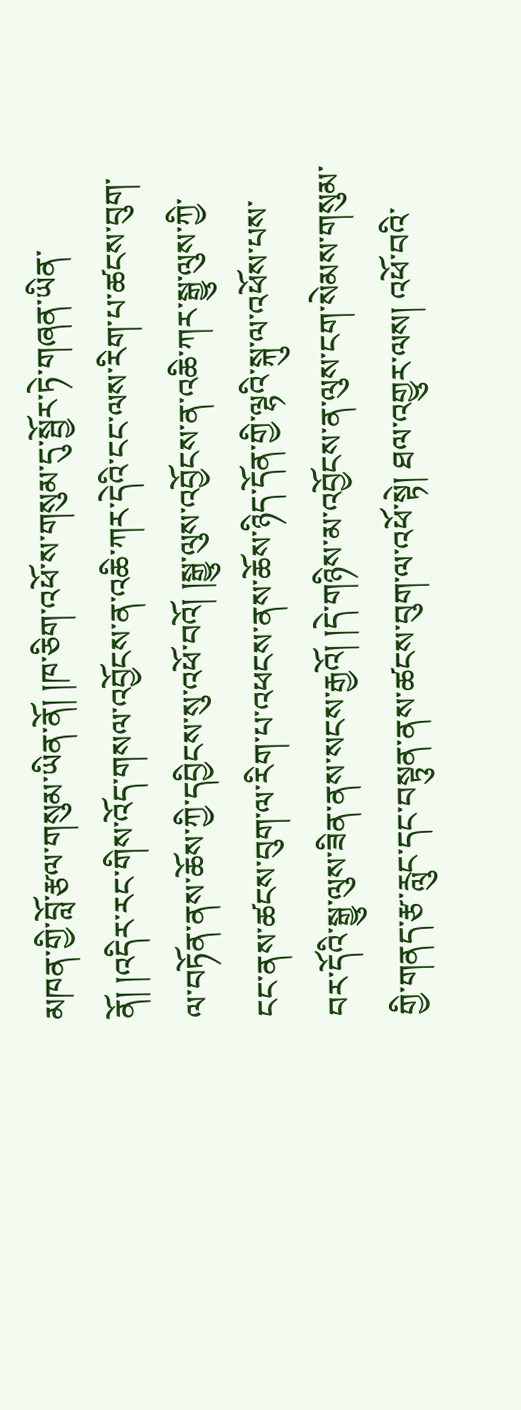མཁན་གྱི་བློ་རྩལ་གསུམ་ཡིན་ནོ། །ཁ་ཅིག་འཕོ་ས་གསུམ་དུ་སྦྱོར་ཏེ་གཞན་ཡིན་ནོ། །འདིར་རང་གིས་འོད་གསལ་འབྱོངས་ན་འཆི་ཀར་དེའི་ངང་ལས་རིག་པ་ཚངས་བུག་ལ་བཏོན་ནས་ཆོས་ཀྱི་དབྱིངས་སུ་འཕོ་བའོ། །སྒྱུ་ལུས་འབྱོངས་ན་འཆི་ཀར་སྒྱུ་ལུས་ཀྱི་ངང་ནས་ཚངས་བུག་ལ་རིག་པ་འཕངས་ནས་ཆོས་ཉིད་དོན་གྱི་ལྷའི་སྐུ་ལ་འཕོས་པས་བར་དོའི་སྒྱུ་ལུས་ཟིན་ནས་སངས་རྒྱའོ། །དེ་གཉིས་མ་འབྱོངས་ན་ལུས་ངག་སེམས་གསུམ་གྱི་གནད་རྩ་རླུང་དང་བསྟུན་ནས་ཚངས་བུག་ལ་འཕོ་སྟེ། ཐལ་འགྱུར་ལས། འཕོ་བའི་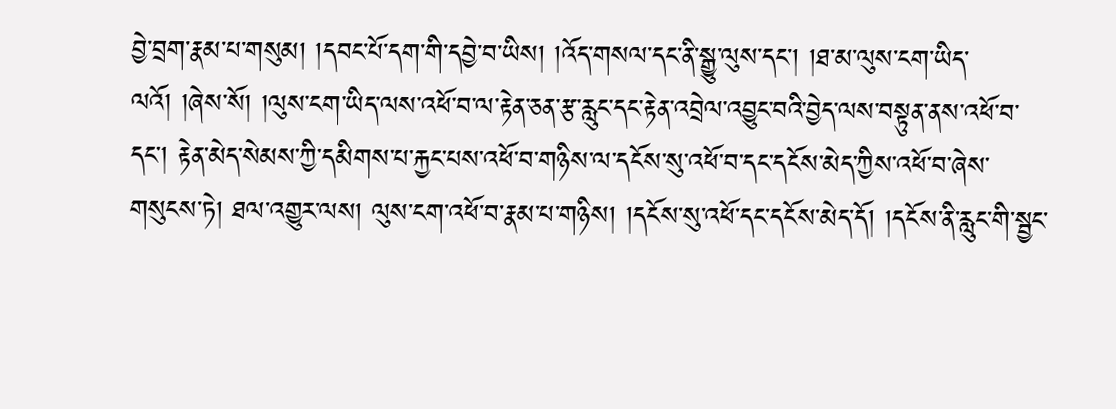བྱེ་བྲག་རྣམ་པ་གསུམ། །དབང་པོ་དག་གི་དབྱེ་བ་ཡིས། །འོད་གསལ་དང་ནི་སྒྱུ་ལུས་དང་། །ཐ་མ་ལུས་ངག་ཡིད་ལའོ། །ཞེས་སོ། །ལུས་ངག་ཡིད་ལས་འཕོ་བ་ལ་རྟེན་ཅན་རྩ་རླུང་དང་རྟེན་འབྲེལ་འབྱུང་བའི་བྱེད་ལས་བསྟུན་ནས་འཕོ་བ་དང་། རྟེན་མེད་སེམས་ཀྱི་དམིགས་པ་རྐྱང་པས་འཕོ་བ་གཉིས་ལ་དངོས་སུ་འཕོ་བ་དང་དངོས་མེད་ཀྱིས་འཕོ་བ་ཞེས་གསུངས་ཏེ། ཐལ་འགྱུར་ལས། ལུས་ངག་འཕོ་བ་རྣམ་པ་གཉིས། །དངོས་སུ་འཕོ་དང་དངོས་མེད་དོ། །དངོས་ནི་རླུང་གི་སྦྱང་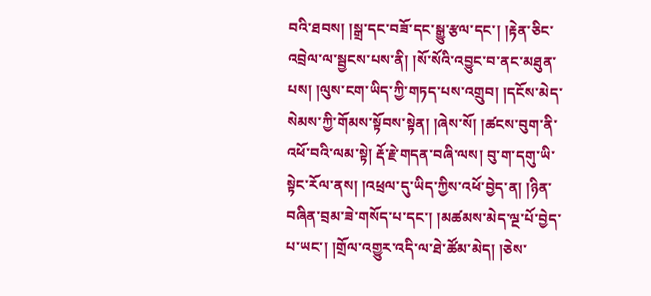བའི་ཐབས། །སྒྲ་དང་བཟོ་དང་སྒྱུ་རྩལ་དང་། །རྟེན་ཅིང་འབྲེལ་ལ་སྦྱངས་པས་ནི། །སོ་སོའི་འབྱུང་བ་ནང་མཐུན་པས། །ལུས་ངག་ཡིད་ཀྱི་གཏད་པས་འགྲུབ། །དངོས་མེད་སེམས་ཀྱི་གོམས་སྟོབས་སྟེན། །ཞེས་སོ། །ཚངས་བུག་ནི་འཕོ་བའི་ལམ་སྟེ། རྡོ་རྗེ་གདན་བཞི་ལས། བུ་ག་དགུ་ཡི་སྟེང་རོལ་ནས། །འཕྲལ་དུ་ཡིད་ཀྱིས་འཕོ་བྱེད་ན། །ཉིན་བཞིན་བྲམ་ཟེ་གསོད་པ་དང་། །མཚམས་མེད་ལྔ་པོ་བྱེད་པ་ཡང་། །གྲོལ་འགྱུར་འདི་ལ་ཐེ་ཚོམ་མེད། །ཅེས་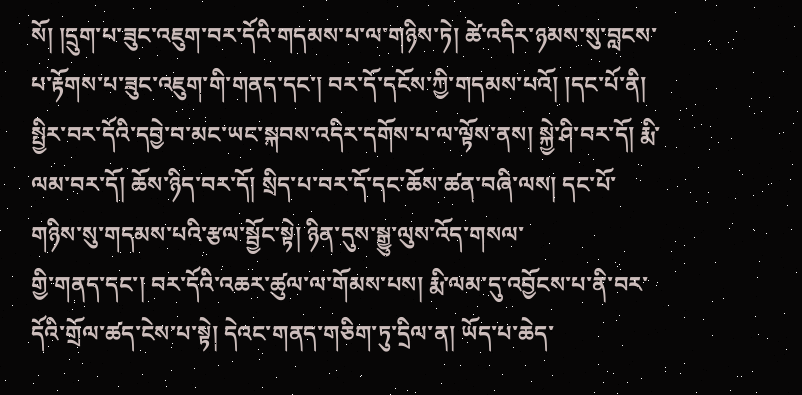སོ། །དྲུག་པ་ཟུང་འཇུག་བར་དོའི་གདམས་པ་ལ་གཉིས་ཏེ། ཚེ་འདིར་ཉམས་སུ་བླངས་པ་རྟོགས་པ་ཟུང་འཇུག་གི་གནད་དང་། བར་དོ་དངོས་ཀྱི་གདམས་པའོ། །དང་པོ་ནི། སྤྱིར་བར་དོའི་དབྱེ་བ་མང་ཡང་སྐབས་འདིར་དགོས་པ་ལ་ལྟོས་ནས། སྐྱེ་ཤི་བར་དོ། རྨི་ལམ་བར་དོ། ཆོས་ཉིད་བར་དོ། སྲིད་པ་བར་དོ་དང་ཆོས་ཚན་བཞི་ལས། དང་པོ་གཉིས་སུ་གདམས་པའི་རྩལ་སྦྱོང་སྟེ། ཉིན་དུས་སྒྱུ་ལུས་འོད་གསལ་
གྱི་གནད་དང་། བར་དོའི་འཆར་ཚུལ་ལ་གོམས་པས། རྨི་ལམ་དུ་འབྱོངས་པ་ནི་བར་དོའི་གྲོལ་ཚད་ངེས་པ་སྟེ། དེའང་གནད་གཅིག་ཏུ་དྲིལ་ན། ཡོད་པ་ཆེད་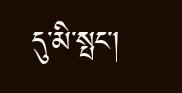དུ་མི་སྤང་།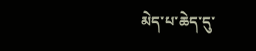མེད་པ་ཆེད་དུ་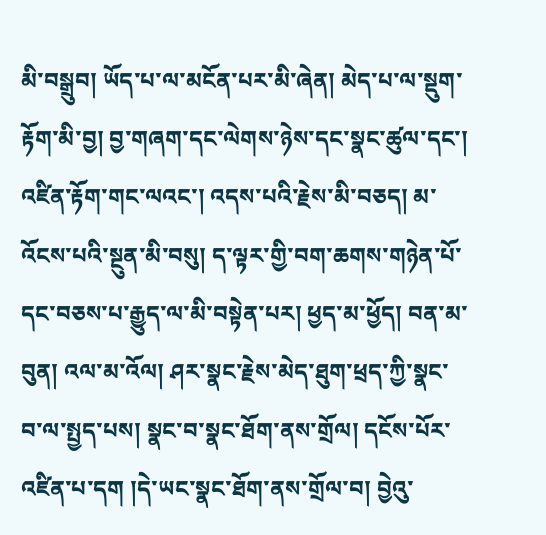མི་བསྒྲུབ། ཡོད་པ་ལ་མངོན་པར་མི་ཞེན། མེད་པ་ལ་སྡུག་རྟོག་མི་བྱ། བྱ་གཞག་དང་ལེགས་ཉེས་དང་སྣང་ཚུལ་དང་། འཛིན་རྟོག་གང་ལའང་། འདས་པའི་རྗེས་མི་བཅད། མ་འོངས་པའི་སྔུན་མི་བསུ། ད་ལྟར་གྱི་བག་ཆགས་གཉེན་པོ་དང་བཅས་པ་རྒྱུད་ལ་མི་བསྟེན་པར། ཕྱད་མ་ཕྱོད། བན་མ་བུན། འལ་མ་འོལ། ཤར་སྣང་རྗེས་མེད་ཐུག་ཕྲད་ཀྱི་སྣང་བ་ལ་སྤྱད་པས། སྣང་བ་སྣང་ཐོག་ནས་གྲོལ། དངོས་པོར་འཛིན་པ་དག །དེ་ཡང་སྣང་ཐོག་ནས་གྲོལ་བ། བྱེའུ་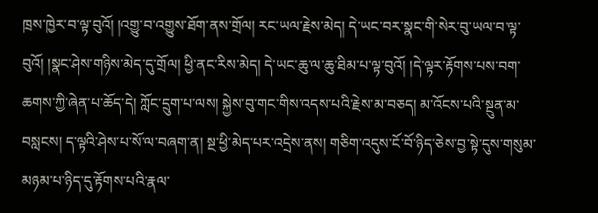ཁྲས་ཁྱེར་བ་ལྟ་བུའོ། །འགྱུ་བ་འགྱུས་ཐོག་ནས་གྲོལ། རང་ཡལ་རྗེས་མེད། དེ་ཡང་བར་སྣང་གི་སེར་བུ་ཡལ་བ་ལྟ་བུའོ། །སྣང་ཤེས་གཉིས་མེད་དུ་གྲོལ། ཕྱི་ནང་རིས་མེད། དེ་ཡང་ཆུ་ལ་ཆུ་ཐིམ་པ་ལྟ་བུའོ། །དེ་ལྟར་རྟོགས་པས་བག་ཆགས་ཀྱི་ཞེན་པ་ཆོད་དེ། ཀློང་དྲུག་པ་ལས། སྐྱེས་བུ་གང་གིས་འདས་པའི་རྗེས་མ་བཅད། མ་འོངས་པའི་སྔུན་མ་བསླངས། ད་ལྟའི་ཤེས་པ་སོ་ལ་བཞག་ན། སྔ་ཕྱི་མེད་པར་འདྲེས་ནས། གཅིག་འདུས་ངོ་བོ་ཉིད་ཅེས་བྱ་སྟེ་དུས་གསུམ་མཉམ་པ་ཉིད་དུ་རྟོགས་པའི་རྣལ་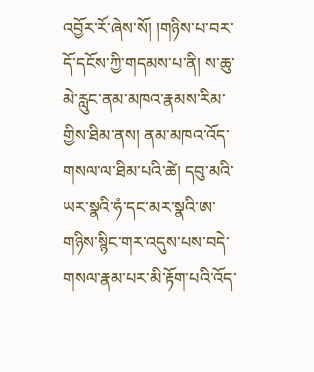འབྱོར་རོ་ཞེས་སོ། །གཉིས་པ་བར་དོ་དངོས་ཀྱི་གདམས་པ་ནི། ས་ཆུ་མེ་རླུང་ནམ་མཁའ་རྣམས་རིམ་གྱིས་ཐིམ་ནས། ནམ་མཁའ་འོད་གསལ་ལ་ཐིམ་པའི་ཚེ། དབུ་མའི་ཡར་སྣའི་ཧཾ་དང་མར་སྣའི་ཨ་གཉིས་སྙིང་གར་འདུས་པས་བདེ་གསལ་རྣམ་པར་མི་རྟོག་པའི་འོད་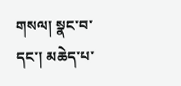གསལ། སྣང་བ་དང་། མཆེད་པ་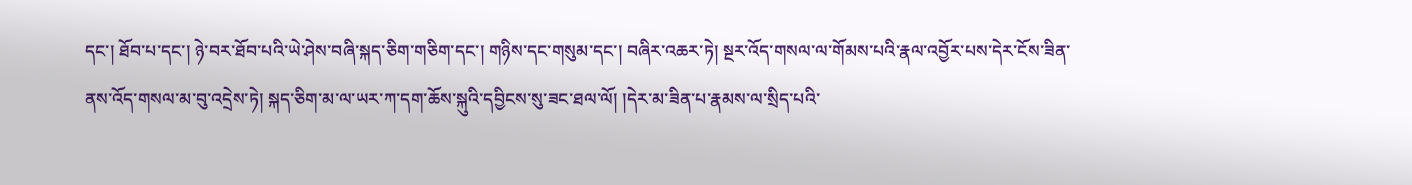དང་། ཐོབ་པ་དང་། ཉེ་བར་ཐོབ་པའི་ཡེ་ཤེས་བཞི་སྐད་ཅིག་གཅིག་དང་། གཉིས་དང་གསུམ་དང་། བཞིར་འཆར་ཏེ། སྔར་འོད་གསལ་ལ་གོམས་པའི་རྣལ་འབྱོར་པས་དེར་ངོས་ཟིན་ནས་འོད་གསལ་མ་བུ་འདྲེས་ཏེ། སྐད་ཅིག་མ་ལ་ཡར་ཀ་དག་ཆོས་སྐུའི་དབྱིངས་སུ་ཟང་ཐལ་ལོ། །དེར་མ་ཟིན་པ་རྣམས་ལ་སྲིད་པའི་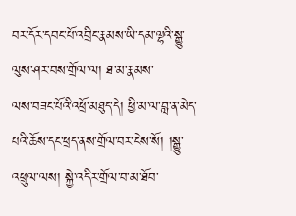བར་དོར་དབང་པོ་འབྲིང་རྣམས་ཡི་དམ་ལྷའི་སྒྱུ་ལུས་ཤར་བས་གྲོལ་ལ། ཐ་མ་རྣམས་
ལས་བཟང་པོའི་འཕྲོ་མཐུད་དེ། ཕྱི་མ་ལ་བླ་ན་མེད་པའི་ཆོས་དང་ཕྲད་ནས་གྲོལ་བར་ངེས་སོ། །སྒྱུ་འཕྲུལ་ལས། སྐྱེ་འདིར་གྲོལ་བ་མ་ཐོབ་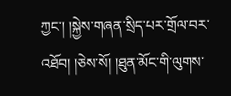ཀྱང་། །སྐྱེས་གཞན་སྲིད་པར་གྲོལ་བར་འཐོབ། །ཅེས་སོ། །ཐུན་མོང་གི་ལུགས་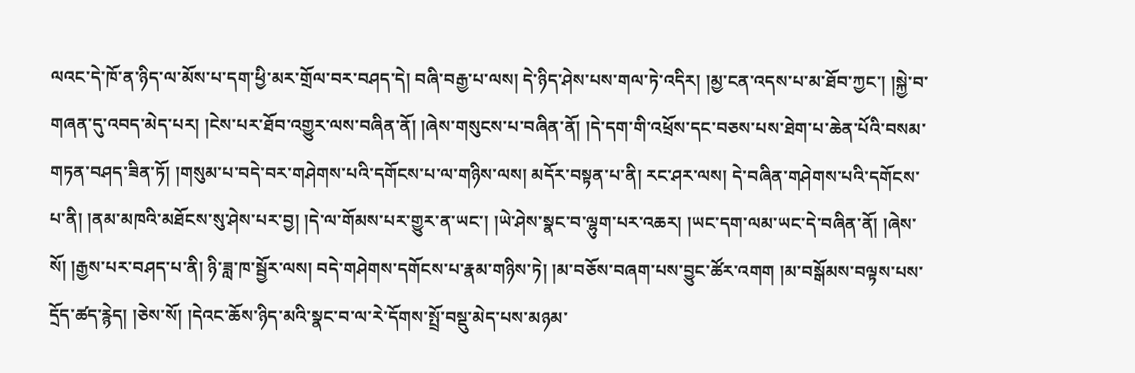ལའང་དེ་ཁོ་ན་ཉིད་ལ་མོས་པ་དག་ཕྱི་མར་གྲོལ་བར་བཤད་དེ། བཞི་བརྒྱ་པ་ལས། དེ་ཉིད་ཤེས་པས་གལ་ཏེ་འདིར། །མྱ་ངན་འདས་པ་མ་ཐོབ་ཀྱང་། །སྐྱེ་བ་གཞན་དུ་འབད་མེད་པར། །ངེས་པར་ཐོབ་འགྱུར་ལས་བཞིན་ནོ། །ཞེས་གསུངས་པ་བཞིན་ནོ། །དེ་དག་གི་འཕྲོས་དང་བཅས་པས་ཐེག་པ་ཆེན་པོའི་བསམ་གཏན་བཤད་ཟིན་ཏོ། །གསུམ་པ་བདེ་བར་གཤེགས་པའི་དགོངས་པ་ལ་གཉིས་ལས། མདོར་བསྟན་པ་ནི། རང་ཤར་ལས། དེ་བཞིན་གཤེགས་པའི་དགོངས་པ་ནི། །ནམ་མཁའི་མཐོངས་སུ་ཤེས་པར་བྱ། །དེ་ལ་གོམས་པར་གྱུར་ན་ཡང་། །ཡེ་ཤེས་སྣང་བ་ལྷུག་པར་འཆར། །ཡང་དག་ལམ་ཡང་དེ་བཞིན་ནོ། །ཞེས་སོ། །རྒྱས་པར་བཤད་པ་ནི། ཉི་ཟླ་ཁ་སྦྱོར་ལས། བདེ་གཤེགས་དགོངས་པ་རྣམ་གཉིས་ཏེ། །མ་བཅོས་བཞག་པས་བྱུང་ཚོར་འགག །མ་བསྒོམས་བལྟས་པས་དྲོད་ཚད་རྙེད། །ཅེས་སོ། །དེའང་ཆོས་ཉིད་མའི་སྣང་བ་ལ་རེ་དོགས་སྤྲོ་བསྡུ་མེད་པས་མཉམ་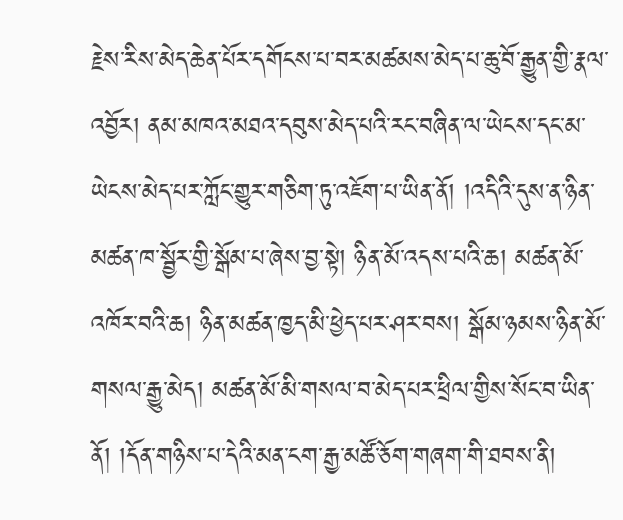རྗེས་རིས་མེད་ཆེན་པོར་དགོངས་པ་བར་མཚམས་མེད་པ་ཆུ་བོ་རྒྱུན་གྱི་རྣལ་འབྱོར། ནམ་མཁའ་མཐའ་དབུས་མེད་པའི་རང་བཞིན་ལ་ཡེངས་དང་མ་ཡེངས་མེད་པར་ཀློང་གྱུར་གཅིག་ཏུ་འཇོག་པ་ཡིན་ནོ། །འདིའི་དུས་ན་ཉིན་མཚན་ཁ་སྦྱོར་གྱི་སྒོམ་པ་ཞེས་བྱ་སྟེ། ཉིན་མོ་འདས་པའི་ཆ། མཚན་མོ་འཁོར་བའི་ཆ། ཉིན་མཚན་ཁྱད་མི་ཕྱེད་པར་ཤར་བས། སྒོམ་ཉམས་ཉིན་མོ་གསལ་རྒྱུ་མེད། མཚན་མོ་མི་གསལ་བ་མེད་པར་ཕྲིལ་གྱིས་སོང་བ་ཡིན་ནོ། །དོན་གཉིས་པ་དེའི་མན་ངག་རྒྱ་མཚོ་ཅོག་གཞག་གི་ཐབས་ནི།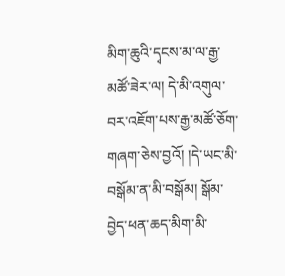མིག་ཆུའི་དྭངས་མ་ལ་རྒྱ་མཚོ་ཟེར་ལ། དེ་མི་འགུལ་བར་འཇོག་པས་རྒྱ་མཚོ་ཅོག་གཞག་ཅེས་བྱའོ། །དེ་ཡང་མི་བསྒོམ་ན་མི་བསྒོམ། སྒོམ་བྱེད་ཕན་ཆད་མིག་མི་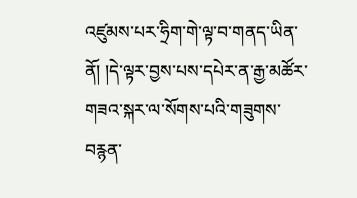འཛུམས་པར་ཧྲིག་གེ་ལྟ་བ་གནད་ཡིན་ནོ། །དེ་ལྟར་བྱས་པས་དཔེར་ན་རྒྱ་མཚོར་གཟའ་སྐར་ལ་སོགས་པའི་གཟུགས་བརྙན་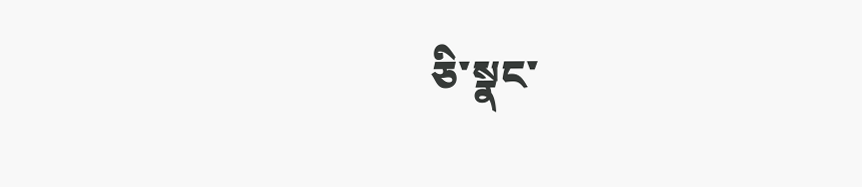ཅི་སྣང་